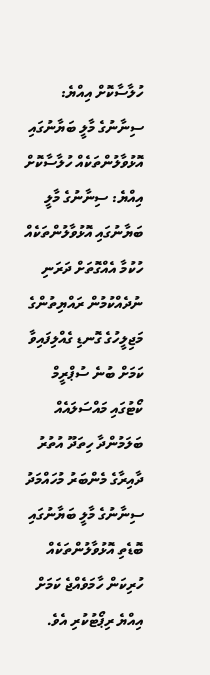ހުލާސާކޮށް އިއްޔެ: ސިނާނުގެ މާލީ ބަޔާނުގައި އޮޅުވާލުންތަކެއް ހުލާސާކޮށް އިއްޔެ: ސިނާނުގެ މާލީ ބަޔާނުގައި އޮޅުވާލުންތަކެއް
ހުކުމާ އެއްގޮތަށް ދަރަނި ނުދެއްކުމުން ރައްޔިތުންގެ މަޖިލީހުގެ ގޮނޑި ގެއްލިފައިވާ ކަމަށް ބުނެ ސުޕްރީމް ކޯޓުގައި މައްސަލައެއް ބަލަމުންދާ ހިތަދޫ އުތުރު ދާއިރާގެ މެންބަރު މުހައްމަދު ސިނާނުގެ މާލީ ބަޔާނުގައި ބޮޑެތި އޮޅުވާލުންތަކެއް ހުރިކަން ހާމަވެއްޖެ ކަމަށް އިއްޔެ ރިޕޯޓުކުރި އެވެ.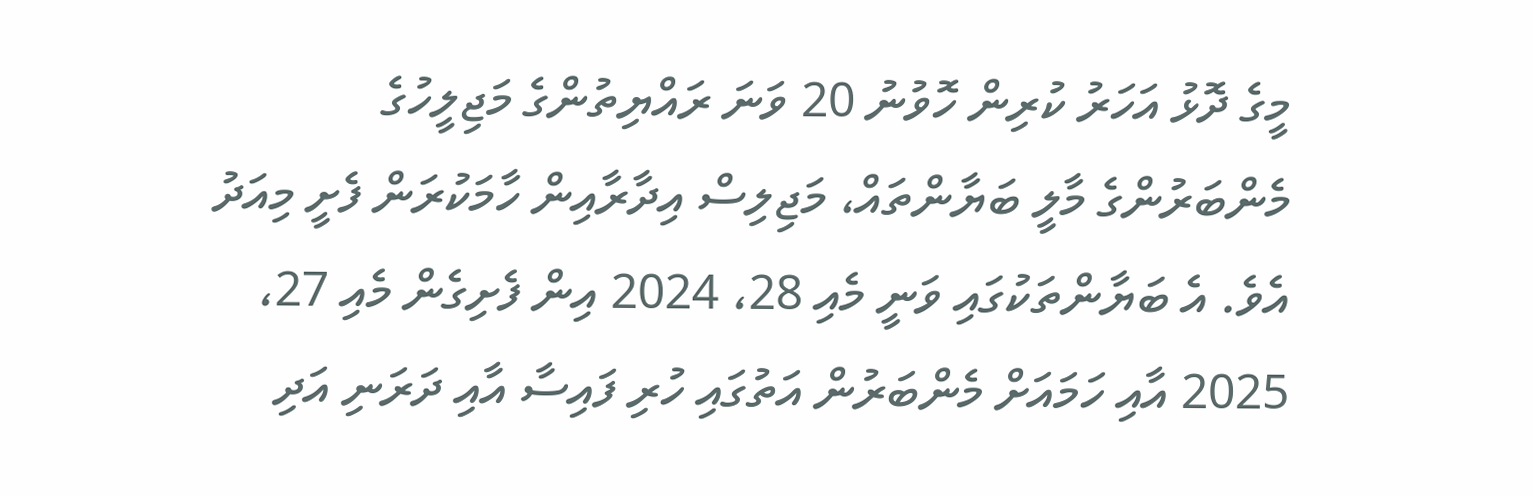މީގެ ދޮޅު އަހަރު ކުރިން ހޮވުނު 20 ވަނަ ރައްޔިތުންގެ މަޖިލީހުގެ މެންބަރުންގެ މާލީ ބަޔާންތައް، މަޖިލިސް އިދާރާއިން ހާމަކުރަން ފެށީ މިއަދު އެވެ. އެ ބަޔާންތަކުގައި ވަނީ މެއި 28، 2024 އިން ފެށިގެން މެއި 27، 2025 އާއި ހަމައަށް މެންބަރުން އަތުގައި ހުރި ފައިސާ އާއި ދަރަނި އަދި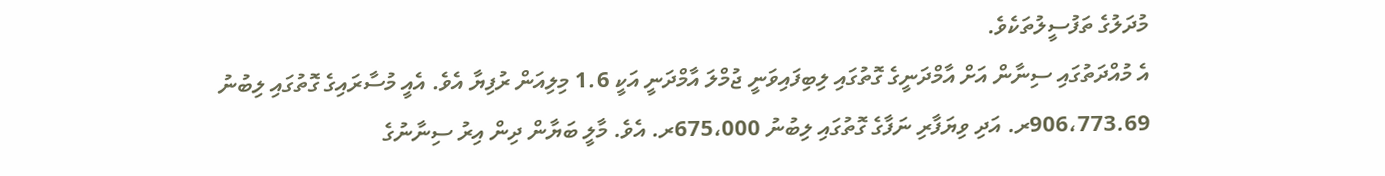މުދަލުގެ ތަފުސީލުތަކެވެ.
އެ މުއްދަތުގައި ސިނާން އަށް އާމްދަނީގެ ގޮތުގައި ލިބިފައިވަނީ ޖުމްލަ އާމްދަނީ އަކީ 1.6 މިލިއަން ރުފިޔާ އެވެ. އެއީ މުސާރައިގެ ގޮތުގައި ލިބުނު 906،773.69ރ. އަދި ވިޔަފާރި ނަފާގެ ގޮތުގައި ލިބުނު 675،000ރ. އެވެ. މާލީ ބަޔާން ދިން އިރު ސިނާނުގެ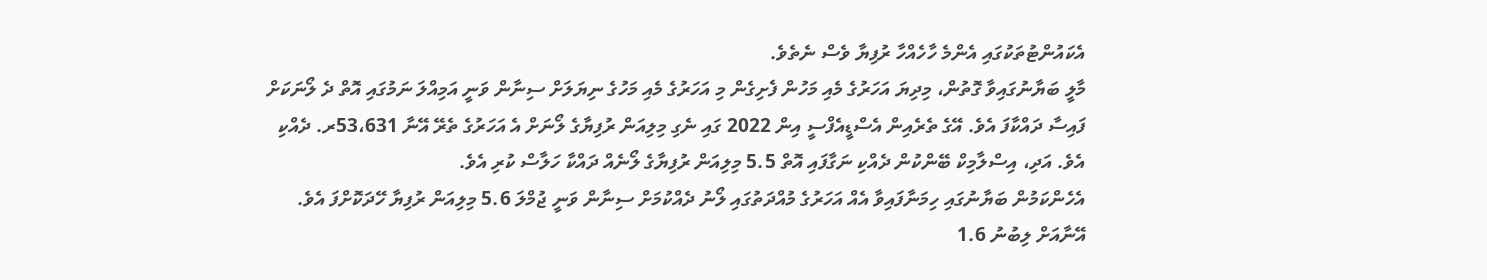އެކައުންޓުތަކުގައި އެންމެ ހާހެއްހާ ރުފިޔާ ވެސް ނެތެވެ.
މާލީ ބަޔާނުގައިވާ ގޮތުން، މިދިޔަ އަހަރުގެ މެއި މަހުން ފެށިގެން މި އަހަރުގެ މެއި މަހުގެ ނިޔަލަށް ސިނާން ވަނީ އަމިއްލަ ނަމުގައި އޮތް ދެ ލޯނަކަށް ފައިސާ ދައްކާފަ އެވެ. އޭގެ ތެރެއިން އެސްޑީއެފްސީ އިން 2022 ގައި ނެގި މިލިއަން ރުފިޔާގެ ލޯނަށް އެ އަހަރުގެ ތެރޭ އޭނާ 53،631ރ. ދެއްކި އެވެ. އަދި، އިސްލާމިކް ބޭންކުން ދެއްކި ނަގާފައި އޮތް 5.5 މިލިއަން ރުފިޔާގެ ލޯނެއް ދައްކާ ހަލާސް ކުރި އެވެ.
އެހެންކަމުން ބަޔާނުގައި ހިމަނާފައިވާ އެއް އަހަރުގެ މުއްދަތުގައި ލޯނު ދެއްކުމަށް ސިނާން ވަނީ ޖުމްލަ 5.6 މިލިއަން ރުފިޔާ ހޭދަކޮށްފަ އެވެ. އޭނާއަށް ލިބުނު 1.6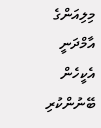މިލިއަންގެ އާމްދަނީ އެކީހެން ބޭނުންކުރި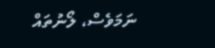ނަމަވެސް، ލޯނުތައް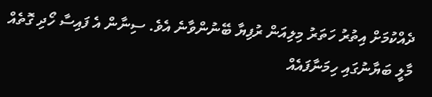ދެއްކުމަށް އިތުރު ހަތަރު މިލިއަން ރުފިޔާ ބޭނުންވާނެ އެވެ. ސިނާން އެ ފައިސާ ހޯދި ގޮތެއް މާލީ ބަޔާނުގައި ހިމަނާފައެއް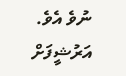ނުވެ އެވެ.
އަރުޝީފަށް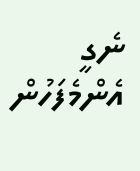ނެގީ
އެންމެފަހުން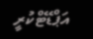އަޕްޑޭޓްކުރީ